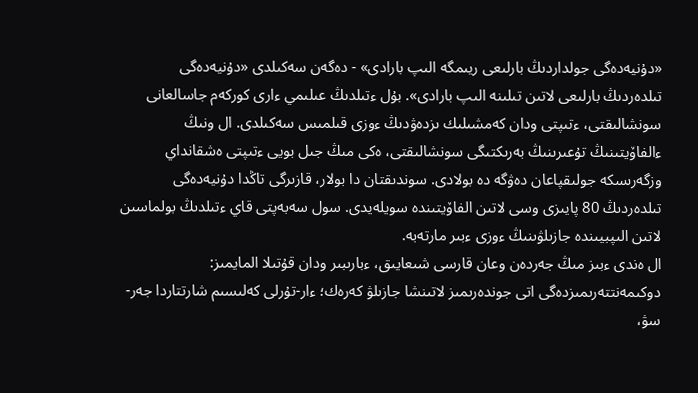«دۇنيەدەگى جولداردىڭ بارلىعى ريىمگە الىپ بارادى» - دەگەن سەكىلدى «دۇنيەدەگى تىلدەردىڭ بارلىعى لاتىن تىلىنە الىپ بارادى». بۇل ءتىلدىڭ عىلىمي ءارى كوركەم جاسالعانى سونشالىقتى، ءتىپتى ودان كەمشىلىك ىزدەۋدىڭ ءوزى قىلمىس سەكىلدى. ال ونىڭ ءالفاۆيتىنىڭ تۇعىرىنىڭ بەرىكتىگى سونشالىقتى، ەكى مىڭ جىل بويى ءتىپتى ەشقانداي وزگەرىسكە جولىقپاعان دەۋگە دە بولادى. سوندىقتان دا بولار، قازىرگى تاڭدا دۇنيەدەگى تىلدەردىڭ 80 پايىزى وسى لاتىن الفاۆيتىندە سويلەيدى. سول سەبەپتى قاي ءتىلدىڭ بولماسىن لاتىن الىپبيىندە جازىلۋىنىڭ ءوزى ءبىر مارتەبە.
ال ەندى ءبىز مىڭ جەردەن وعان قارسى شىعايىق، ءبارىبىر ودان قۇتىلا المايمىز: دوكىمەنتتەرىمىزدەگى اتى جوندەرىمىز لاتىنشا جازىلۋ كەرەك؛ ءار-تۇرلى كەلىسىم شارتتاردا جەر-سۋ،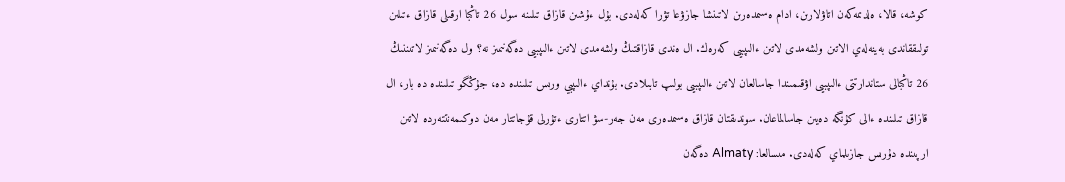كوشە، قالا، ەلدىمەكەن اتاۋلارىن، ادام ەسىمدەرىن لاتىنشا جازۋعا تۋرا كەلەدى. بۇل ءۇشىن قازاق تىلىنە سول 26 تاڭبا ارقىلى قازاق ءتىلىن تولىققاندى بەينەلەي الاتىن ولشەمدى لاتىن ءالىپبيى كەرەك. ال ەندى قازاقتىڭ ولشەمدى لاتىن ءالىپبيى دەگەنىمىز نە؟ ول دەگەنىمىز لاتىننىڭ 26 تاڭبالى ستاندارتتى ءالىپبيى اۋقىمىندا جاسالعان لاتىن ءالىپبيى بولىپ تابىلادى. بۇنداي ءالىپبي ورىس تىلىندە دە، جۇڭگو تىلىندە دە بار، ال قازاق تىلىندە ءالى كۇنگە دەيىن جاسالماعان. سوندىقتان قازاق ەسىمدەرى مەن جەر-سۋ اتتارى ءتۇرلى قۇجاتتار مەن دوكىمەنتتەردە لاتىن ارپىندە دۇرىس جازىلماي كەلەدى. مىسالعا: Almaty دەگەن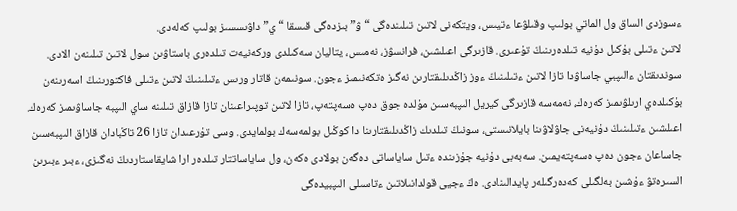ءسوزدى الساق ول الماتي بولىپ وقىلۋعا ءتيىس، ويتكەنى لاتىن تىلىندەگى “ۋ” بىزدەگى قىسقا “ي” داۋىسسىز بولىپ كەلەدى.
لاتىن ءتىلى بۇكىل دۇنيە تىلدەرىنىڭ تۇعىرى. قازىرگى اعىلشىن، فرانسۋز، نەمىس، يتاليان سەكىلدى وركەنيەت تىلدەرى باستاۋىن سول لاتىن تىلىنەن الادى. سوندىقتان ءالىپبي جاساۋدا تازا لاتىن ءتىلىنىڭ ءوز زاڭدىلىقتارىن نەگىز ەتكەنىمىز ءجون. سونىمەن قاتار ورىس ءتىلىنىڭ لاتىن ءتىلى فاكتورىنىڭ اسەرىنەن بۇكىلدەي ارىلۋىمىز كەرەك، نەمەسە قازىرگى كيريل الىپبەسىن مۇلدە جوق دەپ ەسەپتەپ، تازا لاتىن توپىراعىنان تازا قازاق تىلىنە ساي الىپبە جاساۋىمىز كەرەك. اعىلشىن ءتىلىنىڭ دۇنيەنى جاۋلاۋىنا بايلانىستى، سونىڭ تىلدىك زاڭدىلىقتارىنا دا كوڭىل بولمەسەك بولمايدى. وسى تۇرعىدان تازا 26 تاڭبادان قازاق الىپبەسىن جاساعان ءجون دەپ ەسەپتەيمىن. سەبەبى دۇنيە جۇزىندە ءتىل ساياساتى دەگەن بولادى ەكەن، ول ساياساتتار تىلدەر ارا شايقاستاردىڭ نەگىزى، ءبىر ءبىرىن السىرەتۋ ءۇشىن بەلگىلى كەدەرگىلەر پايدالىنادى. ەڭ ءجيى قولدانىلاتىن ءتاسىلى الىپبيدەگى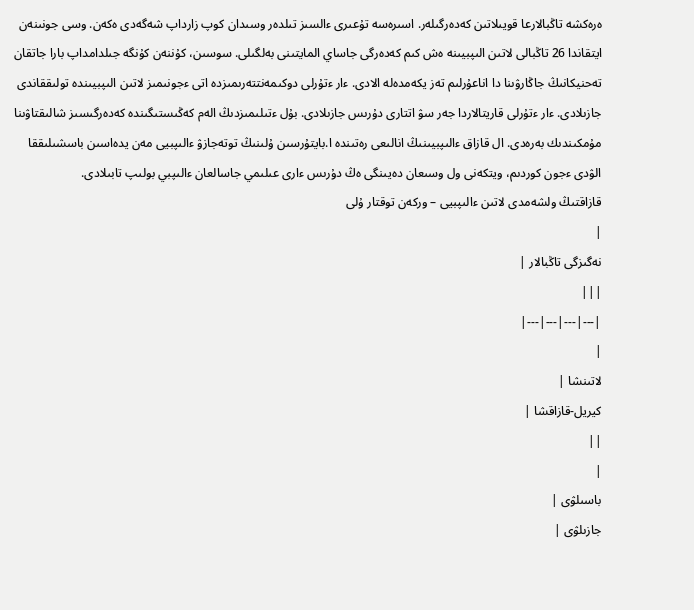ەرەكشە تاڭبالارعا قويىلاتىن كەدەرگىلەر. اسىرەسە تۇعىرى ءالسىز تىلدەر وسىدان كوپ زارداپ شەگەدى ەكەن. وسى جونىنەن ايتقاندا 26 تاڭبالى لاتىن الىپبيىنە ەش كىم كەدەرگى جاساي المايتىنى بەلگىلى. سوسىن، كۇننەن كۇنگە جىلدامداپ بارا جاتقان تەحنيكانىڭ جاڭارۋىنا دا اناعۇرلىم تەز يكەمدەلە الادى. ءار ءتۇرلى دوكىمەنتتەرىمىزدە اتى ءجونىمىز لاتىن الىپبيىندە تولىققاندى جازىلادى. ءار ءتۇرلى قاريتالاردا جەر سۋ اتتارى دۇرىس جازىلادى. بۇل ءتىلىمىزدىڭ الەم كەڭىستىگىندە كەدەرگىسىز شالىقتاۋىنا مۇمكىندىك بەرەدى. ال قازاق ءالىپبيىنىڭ انالىعى رەتىندە ا.بايتۇرسىن ۇلىنىڭ توتەجازۋ ءالىپبيى مەن يدەاسىن باسشىلىققا الۋدى ءجون كوردىم، ويتكەنى ول وسىعان دەيىنگى ەڭ دۇرىس ءارى عىلىمي جاسالعان ءالىپبي بولىپ تابىلادى.
قازاقتىڭ ولشەمدى لاتىن ءالىپبيى – وركەن توقتار ۇلى
|
نەگىزگى تاڭبالار |
|||
|---|---|---|---|
|
لاتىنشا |
كيريل-قازاقشا |
||
|
باسىلۋى |
جازىلۋى |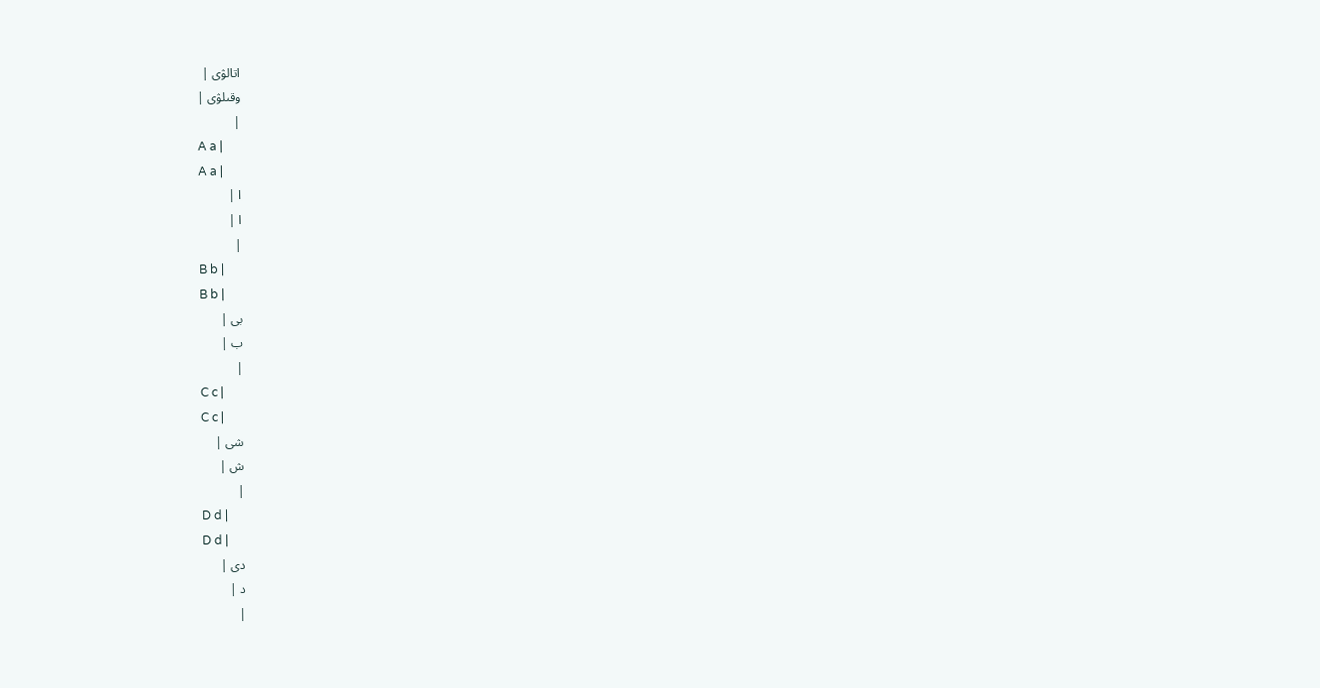اتالۋى |
وقىلۋى |
|
A a |
A a |
ا |
ا |
|
B b |
B b |
بى |
ب |
|
C c |
C c |
شى |
ش |
|
D d |
D d |
دى |
د |
|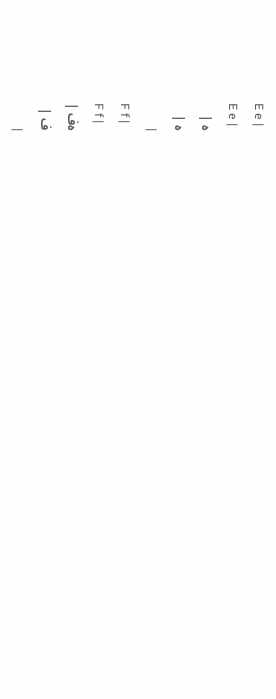E e |
E e |
ە |
ە |
|
F f |
F f |
ەف |
ف |
|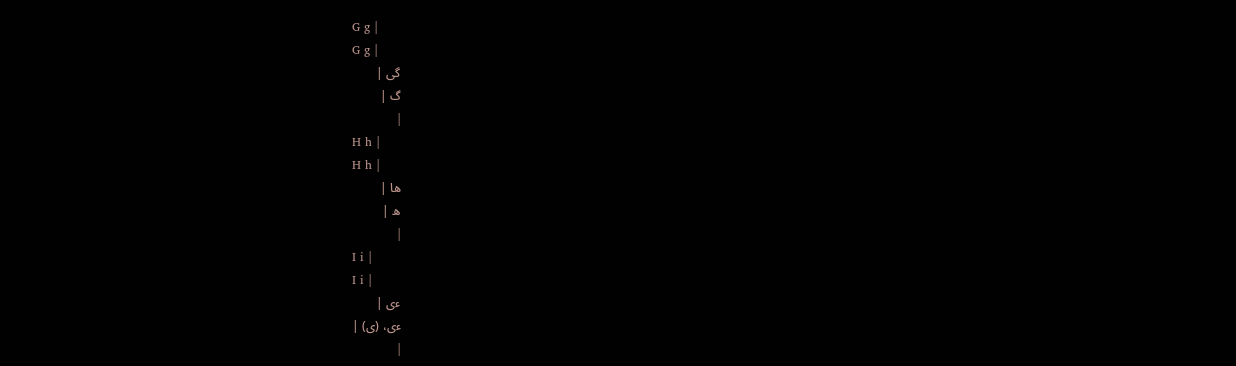G g |
G g |
گى |
گ |
|
H h |
H h |
ھا |
ھ |
|
I i |
I i |
ءى |
ءى، (ى) |
|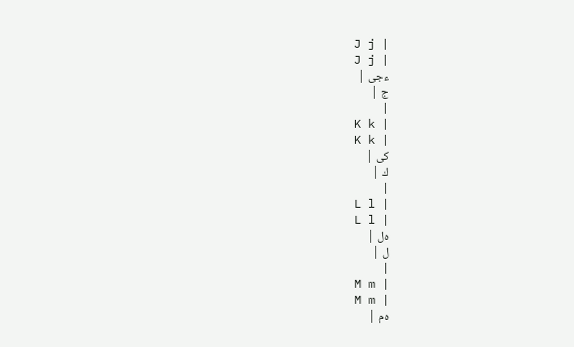J j |
J j |
ءجى |
ج |
|
K k |
K k |
كى |
ك |
|
L l |
L l |
ەل |
ل |
|
M m |
M m |
ەم |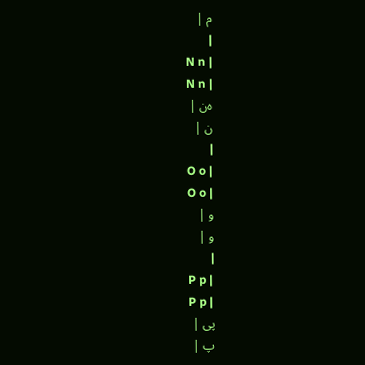م |
|
N n |
N n |
ەن |
ن |
|
O o |
O o |
و |
و |
|
P p |
P p |
پى |
پ |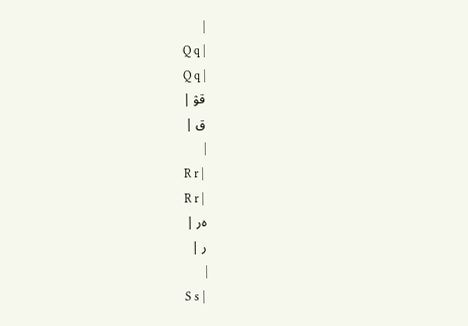|
Q q |
Q q |
قۋ |
ق |
|
R r |
R r |
ەر |
ر |
|
S s |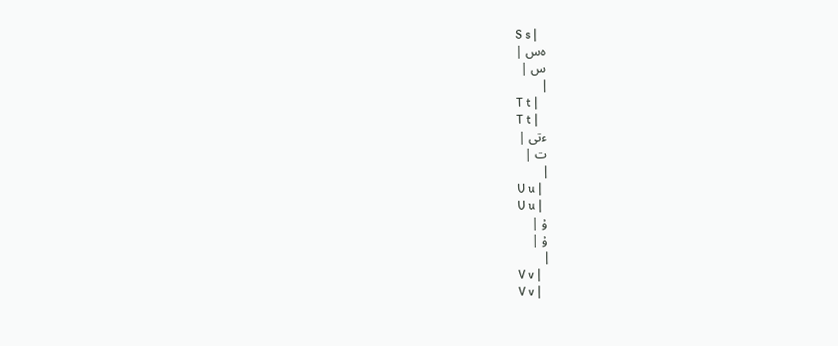S s |
ەس |
س |
|
T t |
T t |
ءتى |
ت |
|
U u |
U u |
ۇ |
ۇ |
|
V v |
V v |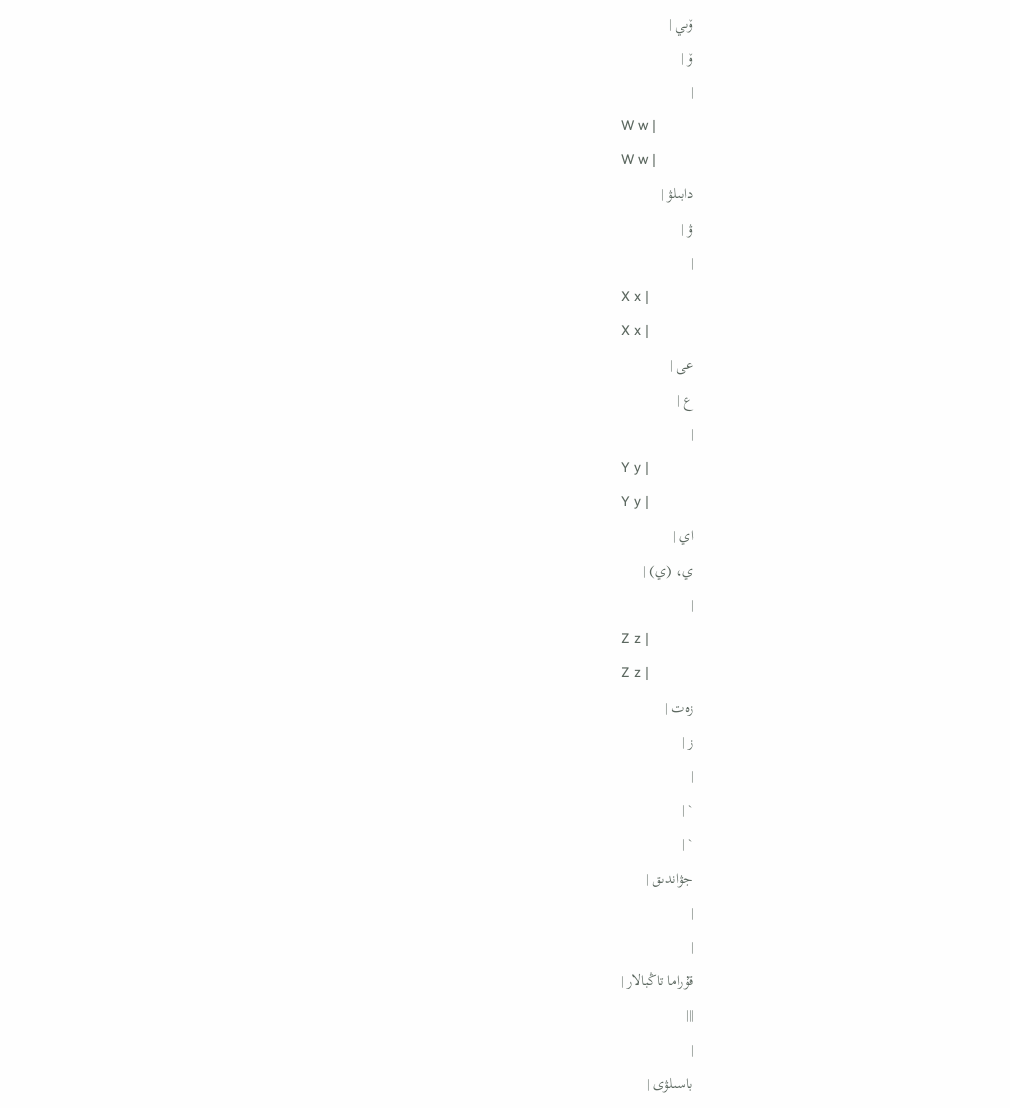ۆىي |
ۆ |
|
W w |
W w |
دابىلۋ |
ۋ |
|
X x |
X x |
عى |
ع |
|
Y y |
Y y |
اي |
ي، (ي) |
|
Z z |
Z z |
زەت |
ز |
|
` |
` |
جۋاندىق |
|
|
قۇراما تاڭبالار |
|||
|
باسىلۋى |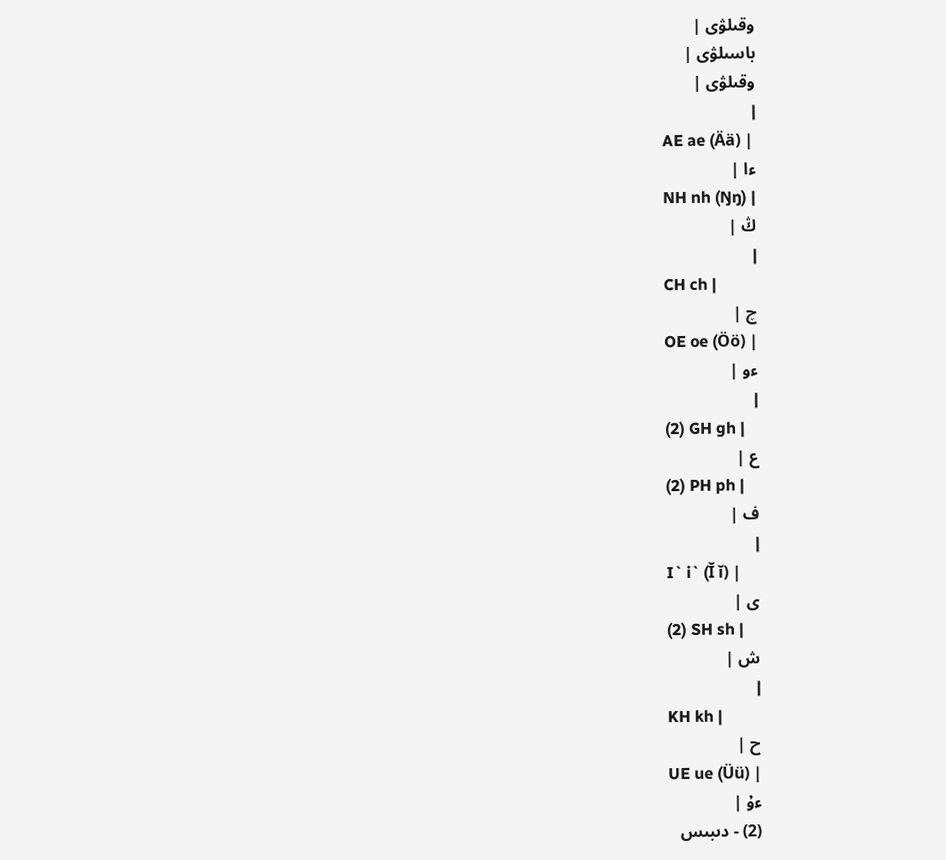وقىلۋى |
باسىلۋى |
وقىلۋى |
|
AE ae (Ää) |
ءا |
NH nh (Ŋŋ) |
ڭ |
|
CH ch |
چ |
OE oe (Öö) |
ءو |
|
(2) GH gh |
ع |
(2) PH ph |
ف |
|
I` i` (Ĭ ĭ) |
ى |
(2) SH sh |
ش |
|
KH kh |
ح |
UE ue (Üü) |
ءۇ |
(2) - دىبىس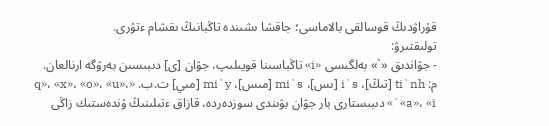قۇراۋدىڭ قوسالقى بالاماسى؛ جاقشا ىشىندە تاڭبانىڭ ىقشام ءتۇرى.
تولىقتىرۋ:
- جۋاندىق «`» بەلگىسى «i» تاڭباسىنا قويىلىپ، جۋان [ى] دىبىسىن بەرۋگە ارنالعان. م: ti`nh [تىڭ]، i`s [ىس]، mi`s [مىس]، mi`y [مىي] ت.ب. «q»، «x»، «o»، «u»، «a»، «i`» دىبىستارى بار جۋان بۋىندى سوزدەردە، قازاق ءتىلىنىڭ ۇندەستىك زاڭى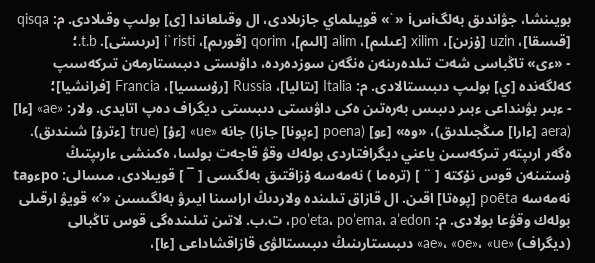بويىنشا، جۋاندىق بەلگiسi «`» قويىلماي جازىلادى، ال وقىلعاندا [ى] بولىپ وقىلادى. م: qisqa [قىسقا]، uzin [ۇزىن]، xilim [عىلىم]، alim [الىم]، qorim [قورىم]، i`risti [ىرىستى]. t.b.؛
- «ءى» تاڭباسى شەت تىلدەرىنەن ەنگەن سوزدەردە، داۋىستى دىبىستارمەن تىركەسىپ كەلگەندە [ي] بولىپ دىبىستالادى. م: Italia [ىتاليا]، Russia [رۇسسيا]، Francia [فرانشيا]؛
- ءبىر بۋىنداعى ءبىر دىبىس بەرەتىن ەكى داۋىستى دىبىستى ديگراف دەپ اتايدى. ولار: «ae» [ءا] (aera [ءارا] مىڭجىلدىق)، «وە» [ءو] (poena [ءپونا] جازا) جانە «ue» [ءۇ] (true [ءترۇ] شىندىق). ەگەر ارىپتەر تىركەسىن ياعني ديگرافتاردى بولەك وقۋ قاجەت بولسا، ەكىنشى ءارىپتىڭ ۇستىنەن قوس نۇكتە [ ¨ ] (ترەما ) نەمەسە ۇزاقتىق بەلگىسى [ ‾ ] قويىلادى، مىسالى: poءوta نەمەسە poēta [پوەتا] اقىن. ال قازاق تىلىندە ولاردىڭ اراسىنا ايىرۋ بەلگىسىن «’» قويۋ ارقىلى بولەك وقۋعا بولادى. م: po’eta، po’ema، a’edon، ت.ب. لاتىن تىلىندەگى قوس تاڭبالى (ديگراف) «ae»، «oe»، «ue» دىبىستارىنىڭ دىبىستالۋى قازاقشاداعى [ءا]،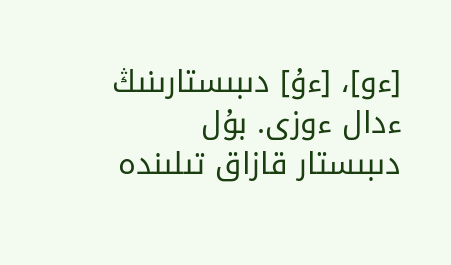[ءو]، [ءۇ] دىبىستارىنىڭ ءدال ءوزى. بۇل دىبىستار قازاق تىلىندە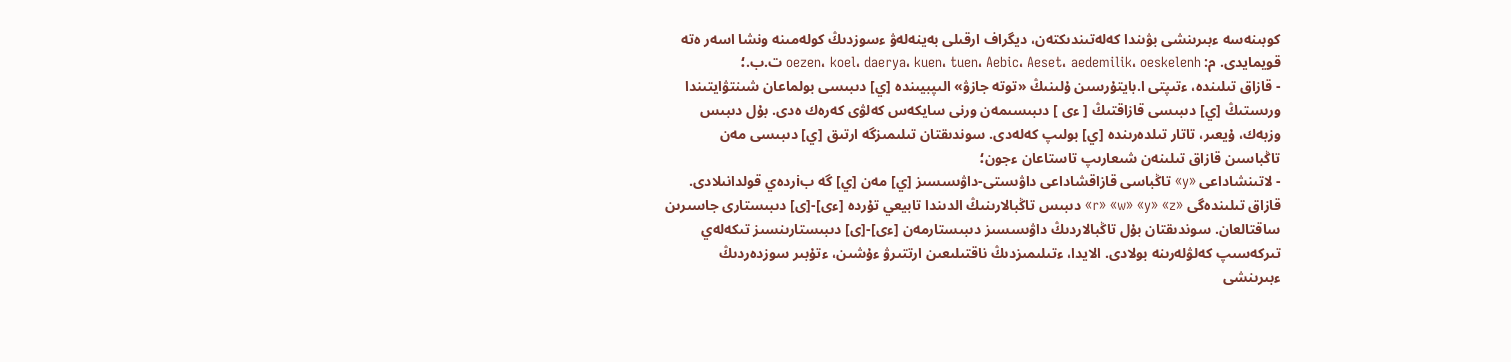كوبىنەسە ءبىرىنشى بۋىندا كەلەتىندىكتەن، ديگراف ارقىلى بەينەلەۋ ءسوزدىڭ كولەمىنە ونشا اسەر ەتە قويمايدى. م: oezen، koel، daerya، kuen، tuen، Aebic، Aeset، aedemilik، oeskelenh ت.ب.؛
- قازاق تىلىندە، ءتىپتى ا.بايتۇرسىن ۇلىنىڭ «توتە جازۋ» الىپبيىندە [ي] دىبىسى بولماعان شىنتۋايتىندا ورىستىڭ [ي] دىبىسى قازاقتىڭ [ ءى ] دىبىسىمەن ورنى سايكەس كەلۋى كەرەك ەدى. بۇل دىبىس وزبەك، ۇيعىر، تاتار تىلدەرىندە [ي] بولىپ كەلەدى. سوندىقتان تىلىمىزگە ارتىق [ي] دىبىسى مەن تاڭباسىن قازاق تىلىنەن شىعارىپ تاستاعان ءجون؛
- لاتىنشاداعى «y» تاڭباسى قازاقشاداعى داۋىستى-داۋىسسىز [ي] مەن [ي] گە بiردەي قولدانىلادى. قازاق تىلىندەگى «r» «w» «y» «z» دىبىس تاڭبالارىنىڭ الدىندا تابيعي تۇردە [ءى]-[ى] دىبىستارى جاسىرىن ساقتالعان. سوندىقتان بۇل تاڭبالاردىڭ داۋىسسىز دىبىستارمەن [ءى]-[ى] دىبىستارىنسىز تىكەلەي تىركەسىپ كەلۋلەرىنە بولادى. الايدا، ءتىلىمىزدىڭ ناقتىلىعىن ارتتىرۋ ءۇشىن، ءتۇبىر سوزدەردىڭ ءبىرىنشى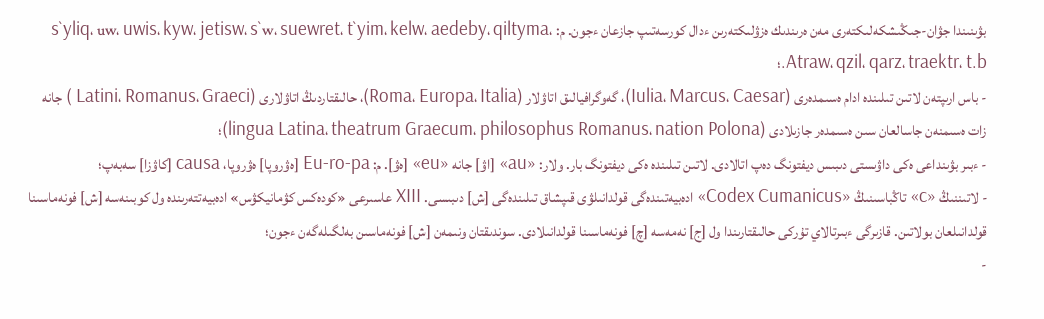بۋىنىندا جۋان-جىڭىشكەلىكتەرى مەن ەرىندىك ەزۋلىكتەرىن ءدال كورسەتىپ جازعان ءجون. م: s`yliq، uw، uwis، kyw، jetisw، s`w، suewret، t`yim، kelw، aedeby، qiltyma، Atraw، qzil، qarz، traektr، t.b.؛
- باس ارىپتەن لاتىن تىلىندە ادام ەسىمدەرى (Iulia، Marcus، Caesar)، گەوگرافيالىق اتاۋلار (Roma، Europa، Italia)، حالىقتاردىڭ اتاۋلارى (Latini، Romanus، Graeci ) جانە زات ەسىمنەن جاسالعان سىن ەسىمدەر جازىلادى (lingua Latina، theatrum Graecum، philosophus Romanus، nation Polona)؛
- ءبىر بۋىنداعى ەكى داۋىستى دىبىس ديفتونگ دەپ اتالادى. لاتىن تىلىندە ەكى ديفتونگ بار. ولار: «au» [اۋ] جانە «eu» [ەۋ]. م: Eu-ro-pa [ەۋروپا] ەۋروپا، causa [كاۋزا] سەبەپ؛
- لاتىننىڭ «c» تاڭباسىنىڭ «Codex Cumanicus» ادەبيەتىندەگى قولدانىلۋى قىپشاق تىلىندەگى [ش] دىبىسى. XIII عاسىرعى «كودەكس كۋمانيكۋس» ادەبيەتتەرىندە ول كوبىنەسە [ش] فونەماسىنا قولدانىلعان بولاتىن. قازىرگى ءبىرتالاي تۇركى حالىقتارىندا ول [ج] نەمەسە [چ] فونەماسىنا قولدانىلادى. سوندىقتان ونىمەن [ش] فونەماسىن بەلگىلەگەن ءجون؛
-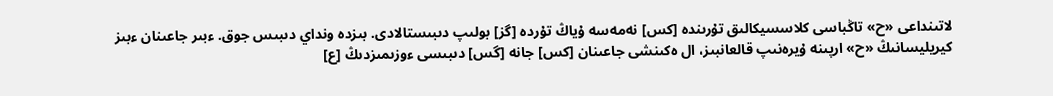لاتىنداعى «ح» تاڭباسى كلاسسيكالىق تۇرىندە [كس] نەمەسە ۇياڭ تۇردە [گز] بولىپ دىبىستالادى. بىزدە ونداي دىبىس جوق. ءبىر جاعىنان ءبىز كيريليسانىڭ «ح» ارپىنە ۇيرەنىپ قالعانبىز، ال ەكىنشى جاعىنان [كس] جانە [گس] دىبىسى ءوزىمىزدىڭ [ع]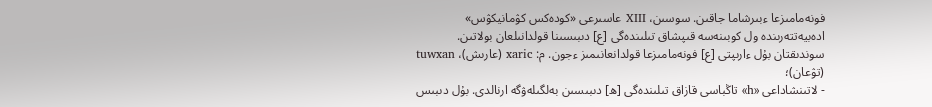فونەمامىزعا ءبىرشاما جاقىن. سوسىن، XIII عاسىرعى «كودەكس كۋمانيكۋس» ادەبيەتتەرىندە ول كوبىنەسە قىپشاق تىلىندەگى [ع] دىبىسىنا قولدانىلعان بولاتىن. سوندىقتان بۇل ءارىپتى [ع] فونەمامىزعا قولدانعانىمىز ءجون. م: xaric (عارىش)، tuwxan (تۋعان)؛
- لاتىنشاداعى «h» تاڭباسى قازاق تىلىندەگى [ھ] دىبىسىن بەلگىلەۋگە ارنالدى. بۇل دىبىس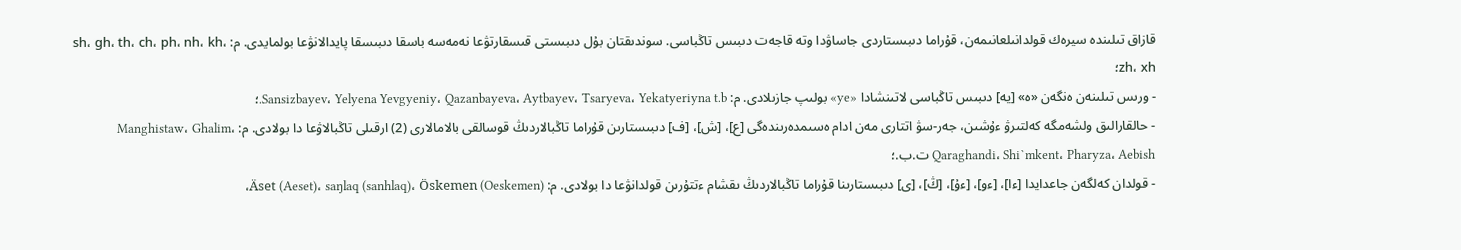قازاق تىلىندە سيرەك قولدانىلعانىمەن، قۇراما دىبىستاردى جاساۋدا وتە قاجەت دىبىس تاڭباسى. سوندىقتان بۇل دىبىستى قىسقارتۋعا نەمەسە باسقا دىبىسقا پايدالانۋعا بولمايدى. م: sh، gh، th، ch، ph، nh، kh، zh، xh؛
- ورىس تىلىنەن ەنگەن «ە» [يە] دىبىس تاڭباسى لاتىنشادا «ye» بولىپ جازىلادى. م: Sansizbayev، Yelyena Yevgyeniy، Qazanbayeva، Aytbayev، Tsaryeva، Yekatyeriyna t.b.؛
- حالقارالىق ولشەمگە كەلتىرۋ ءۇشىن، جەر-سۋ اتتارى مەن ادام ەسىمدەرىندەگى [ع]، [ش]، [ف] دىبىستارىن قۇراما تاڭبالاردىڭ قوسالقى بالامالارى (2) ارقىلى تاڭبالاۋعا دا بولادى. م: Manghistaw، Ghalim، Qaraghandi، Shi`mkent، Pharyza، Aebish ت.ب.؛
- قولدان كەلگەن جاعدايدا [ءا]، [ءو]، [ءۇ]، [ڭ]، [ى] دىبىستارىنا قۇراما تاڭبالاردىڭ ىقشام ءتتۇرىن قولدانۋعا دا بولادى. م: Äset (Aeset)، saŋlaq (sanhlaq)، Öskemen (Oeskemen)،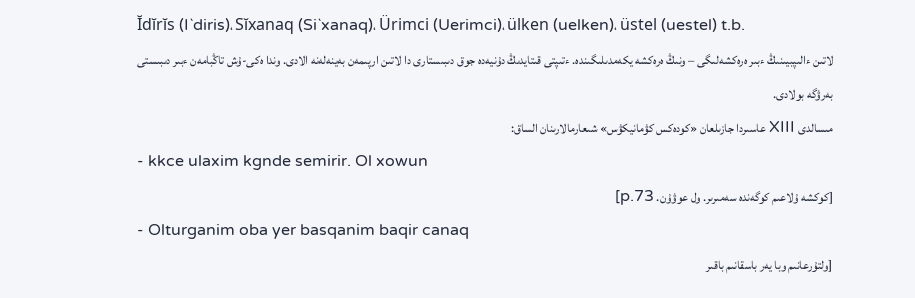Ĭdĭrĭs (I`diris)، Sĭxanaq (Si`xanaq)، Ürimci (Uerimci)، ülken (uelken)، üstel (uestel) t.b.
لاتىن ءالىپبيىنىڭ ءبىر ەرەكشەلىگى – ونىڭ ەرەكشە يكەمدىلىگىندە. ءتىپتى قىتايدىڭ دۇنيەدە جوق دىبىستارى دا لاتىن ارپىمەن بەينەلەنە الادى. وندا ەكى-ۇش تاڭبامەن ءبىر دىبىستى بەرۋگە بولادى.
مىسالدى XIII عاسىردا جازىلعان «كودەكس كۋمانيكۋس» شىعارمالارىنان الساق:
- kkce ulaxim kgnde semirir. Ol xowun
[كوكشە ۇلاعىم كوگەندە سەمىرىر. ول عوۋۇن. p.73]
- Olturganim oba yer basqanim baqir canaq
[ولتۇرعانىم وبا يەر باسقانىم باقىر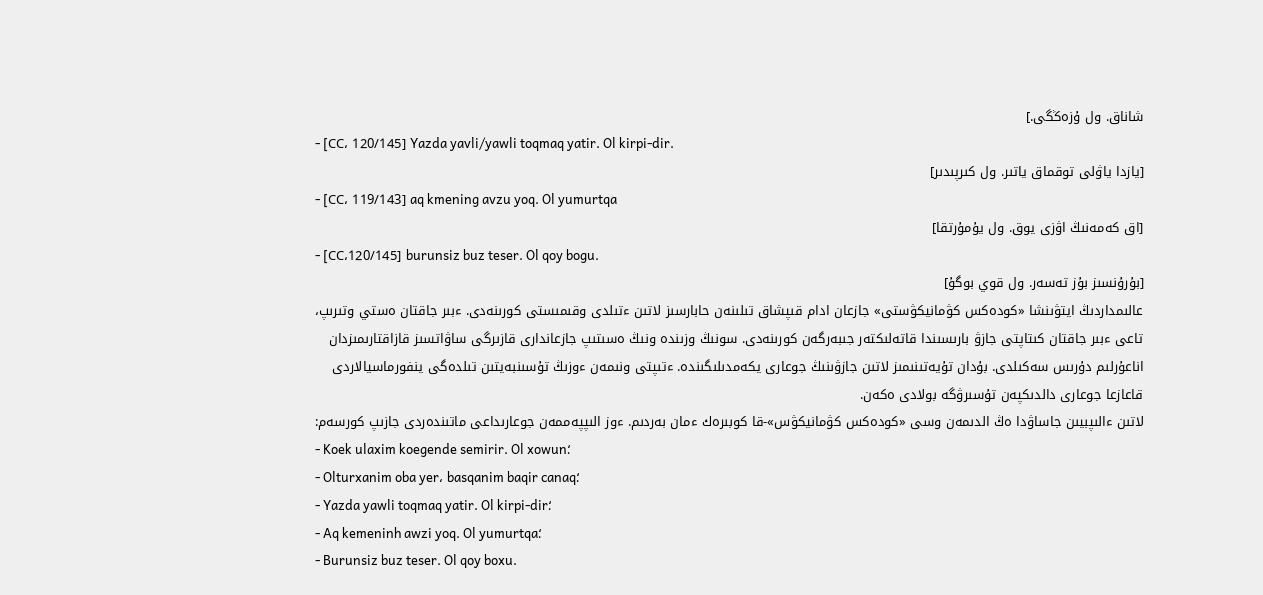شاناق. ول ۇزەڭگى.]
- [CC، 120/145] Yazda yavli/yawli toqmaq yatir. Ol kirpi-dir.
[يازدا ياۋلى توقماق ياتىر. ول كىرپىدىر]
- [CC، 119/143] aq kmening avzu yoq. Ol yumurtqa
[اق كەمەنىڭ اۋزى يوق. ول يۇمۇرتقا]
- [CC،120/145] burunsiz buz teser. Ol qoy bogu.
[بۇرۇنسىز بۇز تەسەر. ول قوي بوگۇ]
عالىمداردىڭ ايتۋىنشا «كودەكس كۋمانيكۋستى» جازعان ادام قىپشاق تىلىنەن حابارسىز لاتىن ءتىلدى وقىمىستى كورىنەدى. ءبىر جاقتان ەستي وتىرىپ، تاعى ءبىر جاقتان كىتاپتى جازۋ بارىسىندا قاتەلىكتەر جىبەرگەن كورىنەدى. سونىڭ وزىندە ونىڭ ەسىتىپ جازعاندارى قازىرگى ساۋاتسىز قازاقتارىمىزدان اناعۇرلىم دۇرىس سەكىلدى. بۇدان تۇيەتىنىمىز لاتىن جازۋىنىڭ جوعارى يكەمدىلىگىندە. ءتىپتى ونىمەن ءوزىڭ تۇسىنبەيتىن تىلدەگى ينفورماسيالاردى قاعازعا جوعارى دالدىكپەن تۇسىرۋگە بولادى ەكەن.
لاتىن ءالىپبيىن جاساۋدا ەڭ الدىمەن وسى «كودەكس كۋمانيكۋس»-قا كوبىرەك ءمان بەردىم. ءوز الىپپەممەن جوعارىداعى ماتىندەردى جازىپ كورسەم:
- Koek ulaxim koegende semirir. Ol xowun؛
- Olturxanim oba yer، basqanim baqir canaq؛
- Yazda yawli toqmaq yatir. Ol kirpi-dir؛
- Aq kemeninh awzi yoq. Ol yumurtqa؛
- Burunsiz buz teser. Ol qoy boxu.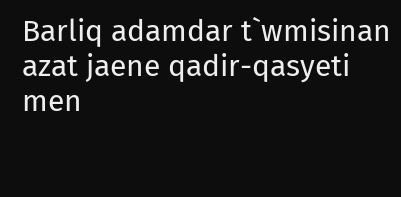Barliq adamdar t`wmisinan azat jaene qadir-qasyeti men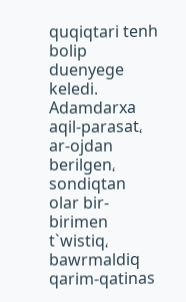quqiqtari tenh bolip duenyege keledi. Adamdarxa aqil-parasat، ar-ojdan berilgen، sondiqtan olar bir-birimen t`wistiq، bawrmaldiq qarim-qatinas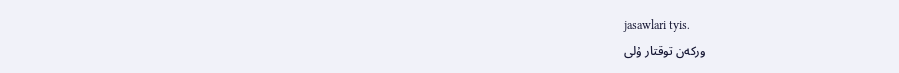jasawlari tyis.
وركەن توقتار ۇلى